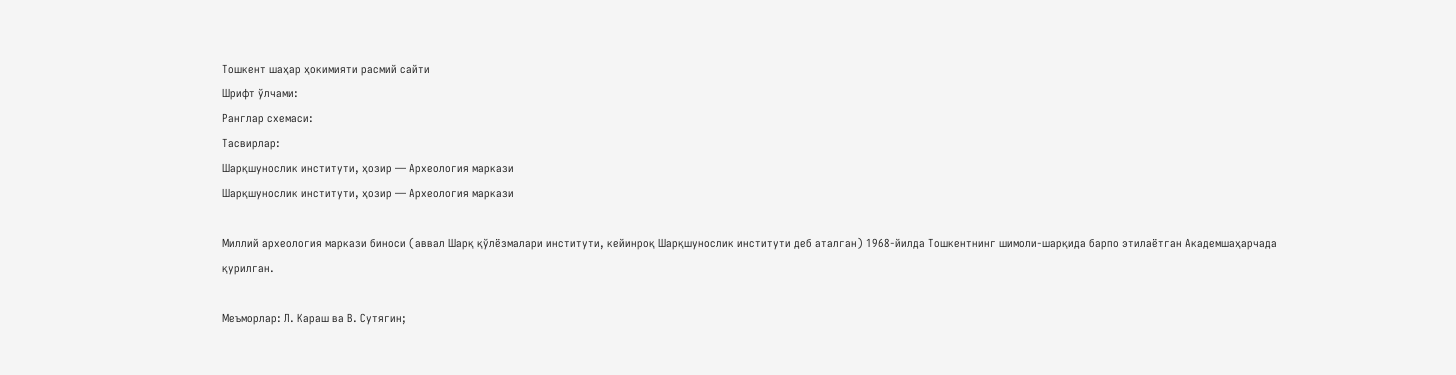Тошкент шаҳар ҳокимияти расмий сайти
Шрифт ўлчами:
Ранглар схемаси:
Тасвирлар:
Шарқшунослик институти, ҳозир — Археология маркази
Шарқшунослик институти, ҳозир — Археология маркази

Миллий археология маркази биноси (аввал Шарқ қўлёзмалари институти, кейинроқ Шарқшунослик институти деб аталган) 1968-йилда Тошкентнинг шимоли-шарқида барпо этилаётган Академшаҳарчада қурилган.

Меъморлар: Л. Караш ва В. Сутягин;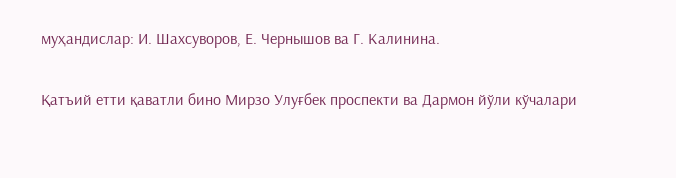муҳандислар: И. Шахсуворов, Е. Чернышов ва Г. Калинина.

Қатъий етти қаватли бино Мирзо Улуғбек проспекти ва Дармон йўли кўчалари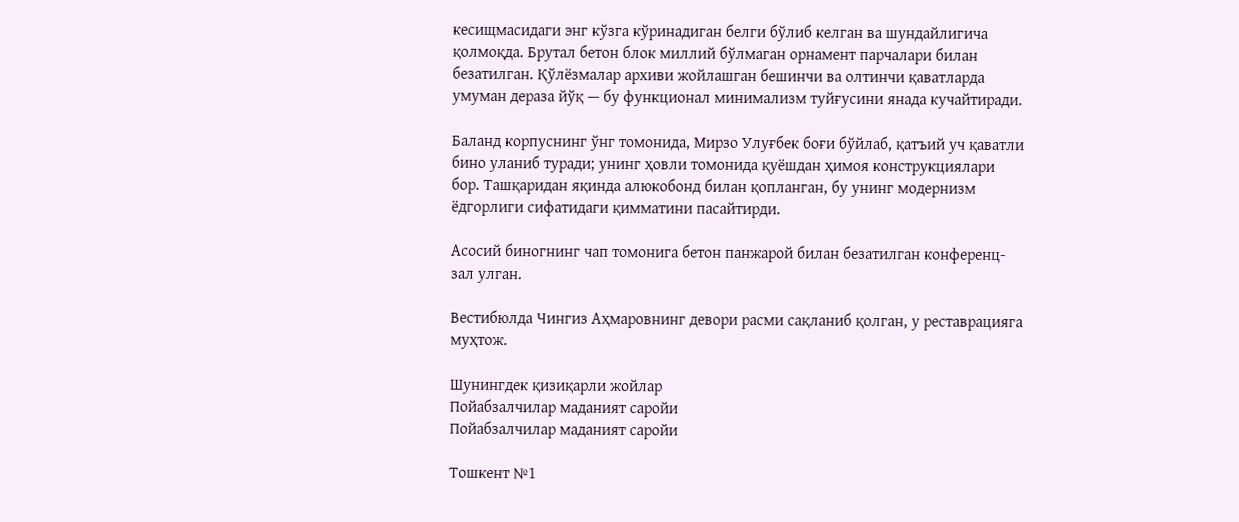кесищмасидаги энг кўзга кўринадиган белги бўлиб келган ва шундайлигича қолмоқда. Брутал бетон блок миллий бўлмаган орнамент парчалари билан безатилган. Қўлёзмалар архиви жойлашган бешинчи ва олтинчи қаватларда умуман дераза йўқ — бу функционал минимализм туйғусини янада кучайтиради.

Баланд корпуснинг ўнг томонида, Мирзо Улуғбек боғи бўйлаб, қатъий уч қаватли бино уланиб туради; унинг ҳовли томонида қуёшдан ҳимоя конструкциялари бор. Ташқаридан яқинда алюкобонд билан қопланган, бу унинг модернизм ёдгорлиги сифатидаги қимматини пасайтирди.

Асосий биногнинг чап томонига бетон панжарой билан безатилган конференц-зал улган.

Вестибюлда Чингиз Аҳмаровнинг девори расми сақланиб қолган, у реставрацияга муҳтож.

Шунингдек қизиқарли жойлар
Пойабзалчилар маданият саройи
Пойабзалчилар маданият саройи

Тошкент №1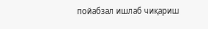пойабзал ишлаб чиқариш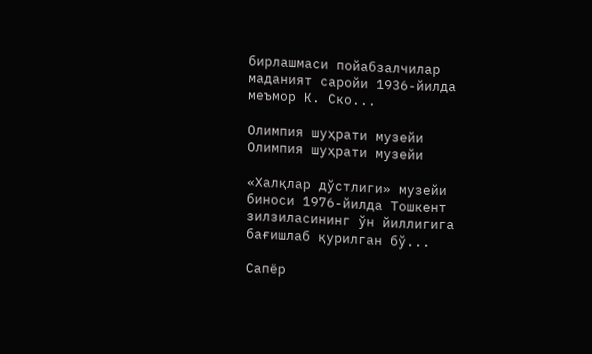бирлашмаси пойабзалчилар маданият саройи 1936-йилда меъмор К. Ско...

Олимпия шуҳрати музейи
Олимпия шуҳрати музейи

«Халқлар дўстлиги» музейи биноси 1976-йилда Тошкент зилзиласининг ўн йиллигига бағишлаб қурилган бў...

Сапёр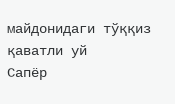майдонидаги тўққиз қаватли уй
Сапёр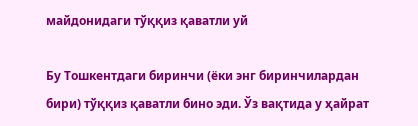майдонидаги тўққиз қаватли уй

Бу Тошкентдаги биринчи (ёки энг биринчилардан бири) тўққиз қаватли бино эди. Ўз вақтида у ҳайрат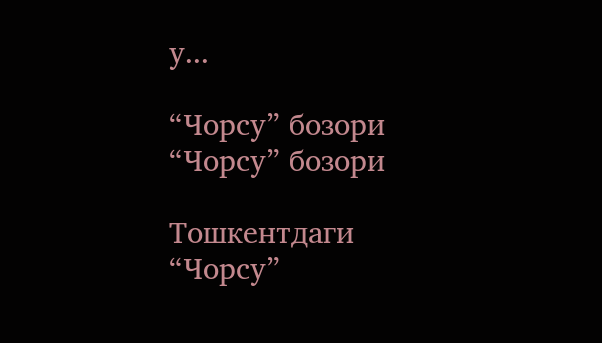у...

“Чорсу” бозори
“Чорсу” бозори

Тошкентдаги “Чорсу”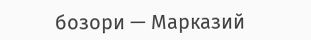бозори — Марказий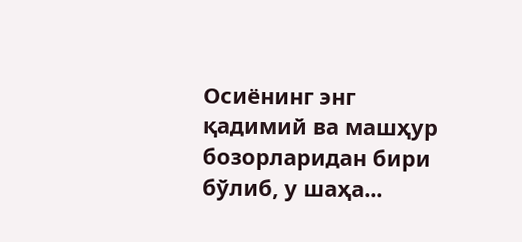Осиёнинг энг қадимий ва машҳур бозорларидан бири бўлиб, у шаҳа...